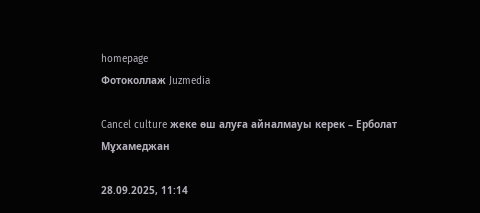homepage
Фотоколлаж Juzmedia

Cancel culture жеке өш алуға айналмауы керек – Ерболат Мұхамеджан

28.09.2025, 11:14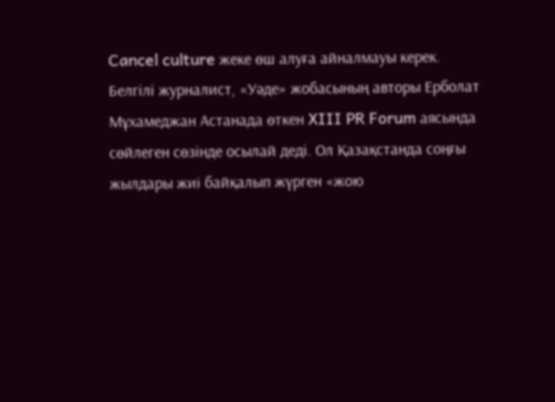Cancel culture жеке өш алуға айналмауы керек. Белгілі журналист, «Уәде» жобасының авторы Ерболат Мұхамеджан Астанада өткен XIII PR Forum аясында сөйлеген сөзінде осылай деді. Ол Қазақстанда соңғы жылдары жиі байқалып жүрген «жою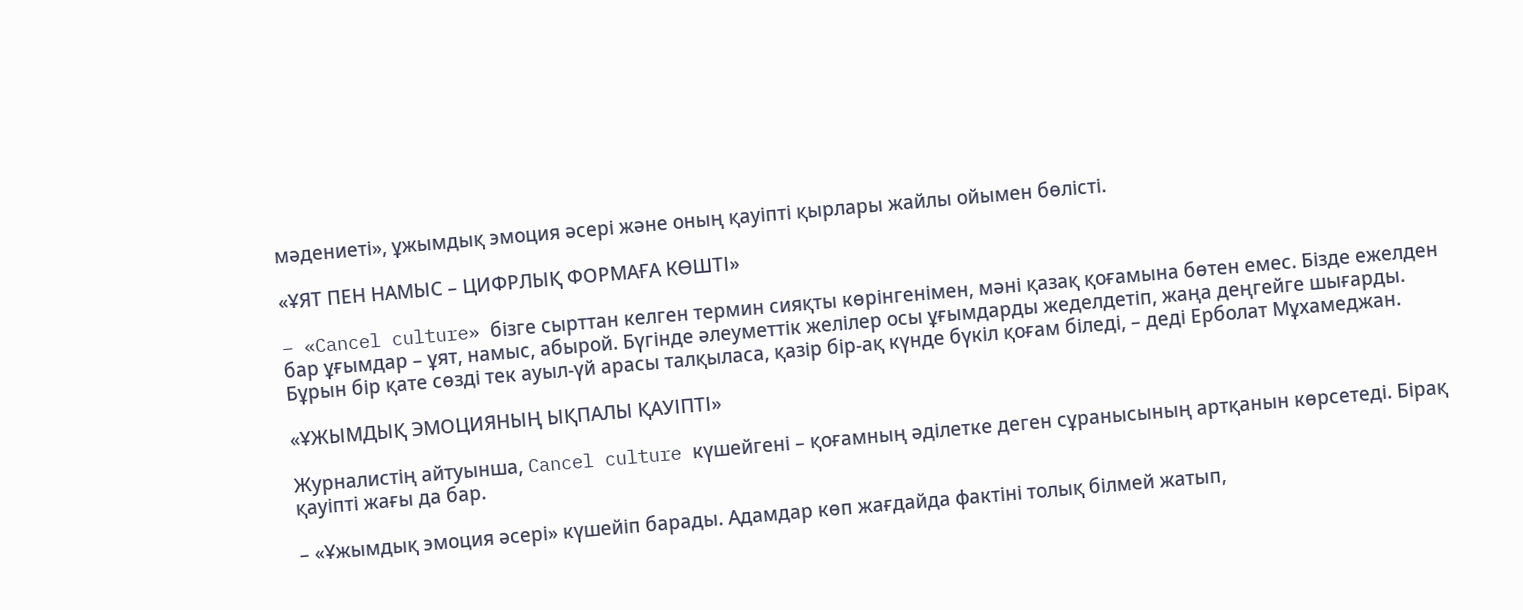мәдениеті», ұжымдық эмоция әсері және оның қауіпті қырлары жайлы ойымен бөлісті.

«ҰЯТ ПЕН НАМЫС – ЦИФРЛЫҚ ФОРМАҒА КӨШТІ»

– «Cancel culture» бізге сырттан келген термин сияқты көрінгенімен, мәні қазақ қоғамына бөтен емес. Бізде ежелден бар ұғымдар – ұят, намыс, абырой. Бүгінде әлеуметтік желілер осы ұғымдарды жеделдетіп, жаңа деңгейге шығарды. Бұрын бір қате сөзді тек ауыл-үй арасы талқыласа, қазір бір-ақ күнде бүкіл қоғам біледі, – деді Ерболат Мұхамеджан.

«ҰЖЫМДЫҚ ЭМОЦИЯНЫҢ ЫҚПАЛЫ ҚАУІПТІ»

Журналистің айтуынша, Cancel culture күшейгені – қоғамның әділетке деген сұранысының артқанын көрсетеді. Бірақ қауіпті жағы да бар.

– «Ұжымдық эмоция әсері» күшейіп барады. Адамдар көп жағдайда фактіні толық білмей жатып,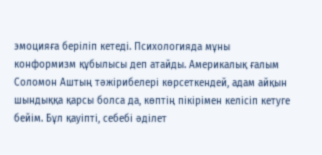эмоцияға беріліп кетеді. Психологияда мұны конформизм құбылысы деп атайды. Америкалық ғалым Соломон Аштың тәжірибелері көрсеткендей, адам айқын шындыққа қарсы болса да, көптің пікірімен келісіп кетуге бейім. Бұл қауіпті, себебі әділет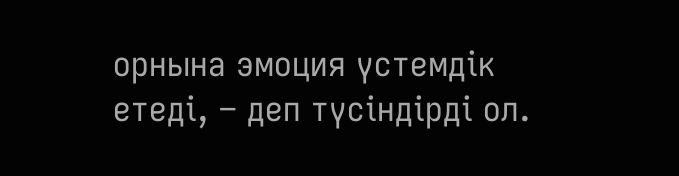орнына эмоция үстемдік етеді, – деп түсіндірді ол.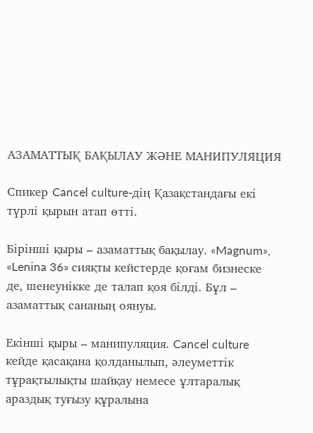АЗАМАТТЫҚ БАҚЫЛАУ ЖӘНЕ МАНИПУЛЯЦИЯ

Спикер Cancel culture-дің Қазақстандағы екі түрлі қырын атап өтті.

Бірінші қыры – азаматтық бақылау. «Magnum», «Lenina 36» сияқты кейстерде қоғам бизнеске де, шенеунікке де талап қоя білді. Бұл – азаматтық сананың оянуы.

Екінші қыры – манипуляция. Cancel culture кейде қасақана қолданылып, әлеуметтік тұрақтылықты шайқау немесе ұлтаралық араздық туғызу құралына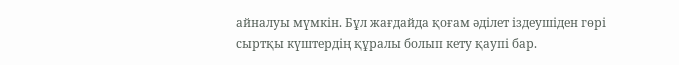айналуы мүмкін. Бұл жағдайда қоғам әділет іздеушіден гөрі сыртқы күштердің құралы болып кету қаупі бар.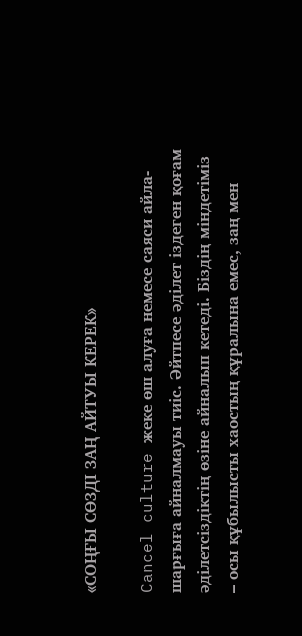«СОҢҒЫ СӨЗДІ ЗАҢ АЙТУЫ КЕРЕК»

Cancel culture жеке өш алуға немесе саяси айла-шарғыға айналмауы тиіс. Әйтпесе әділет іздеген қоғам әділетсіздіктің өзіне айналып кетеді. Біздің міндетіміз – осы құбылысты хаостың құралына емес, заң мен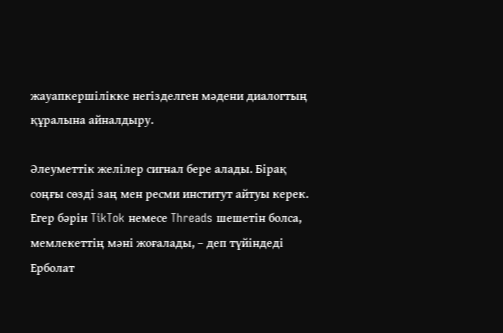жауапкершілікке негізделген мәдени диалогтың құралына айналдыру.

Әлеуметтік желілер сигнал бере алады. Бірақ соңғы сөзді заң мен ресми институт айтуы керек. Егер бәрін TikTok немесе Threads шешетін болса, мемлекеттің мәні жоғалады, – деп түйіндеді Ерболат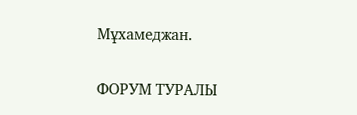Мұхамеджан.

ФОРУМ ТУРАЛЫ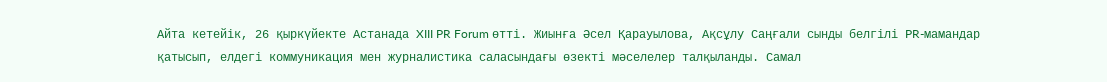Айта кетейік, 26 қыркүйекте Астанада XIII PR Forum өтті. Жиынға Әсел Қарауылова, Ақсұлу Саңғали сынды белгілі PR-мамандар қатысып, елдегі коммуникация мен журналистика саласындағы өзекті мәселелер талқыланды. Самал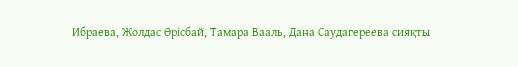Ибраева, Жолдас Өрісбай, Тамара Вааль, Дана Саудагереева сияқты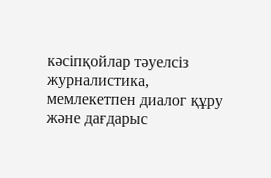кәсіпқойлар тәуелсіз журналистика, мемлекетпен диалог құру және дағдарыс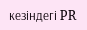кезіндегі PR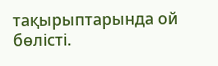тақырыптарында ой бөлісті.